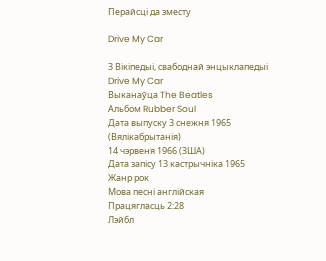Перайсці да зместу

Drive My Car

З Вікіпедыі, свабоднай энцыклапедыі
Drive My Car
Выканаўца The Beatles
Альбом Rubber Soul
Дата выпуску 3 снежня 1965 (Вялікабрытанія)
14 чэрвеня 1966 (ЗША)
Дата запісу 13 кастрычніка 1965
Жанр рок
Мова песні англійская
Працягласць 2:28
Лэйбл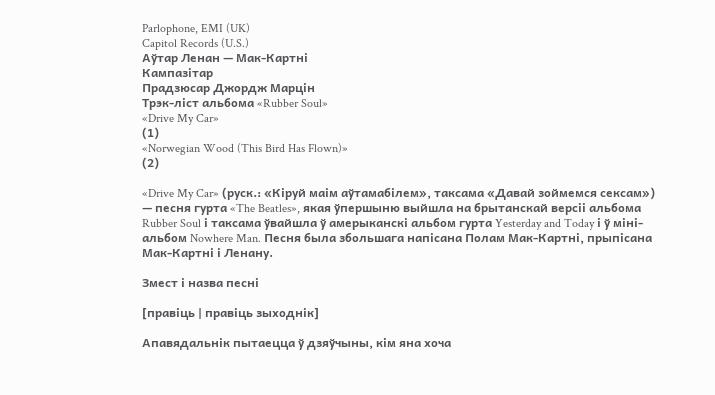Parlophone, EMI (UK)
Capitol Records (U.S.)
Аўтар Ленан — Мак-Картні
Кампазітар
Прадзюсар Джордж Марцін
Трэк-ліст альбома «Rubber Soul»
«Drive My Car»
(1)
«Norwegian Wood (This Bird Has Flown)»
(2)

«Drive My Car» (руск.: «Кіруй маім аўтамабілем», таксама «Давай зоймемся сексам») — песня гурта «The Beatles», якая ўпершыню выйшла на брытанскай версіі альбома Rubber Soul і таксама ўвайшла ў амерыканскі альбом гурта Yesterday and Today і ў міні-альбом Nowhere Man. Песня была збольшага напісана Полам Мак-Картні, прыпісана Мак-Картні і Ленану.

Змест і назва песні

[правіць | правіць зыходнік]

Апавядальнік пытаецца ў дзяўчыны, кім яна хоча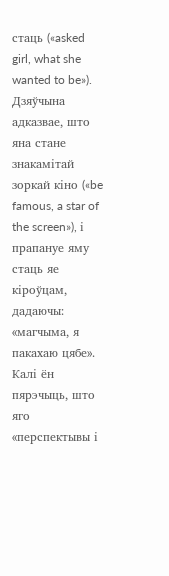стаць («asked girl, what she wanted to be»). Дзяўчына адказвае, што яна стане знакамітай зоркай кіно («be famous, a star of the screen»), і прапануе яму стаць яе кіроўцам, дадаючы: «магчыма, я пакахаю цябе». Калі ён пярэчыць, што яго «перспектывы і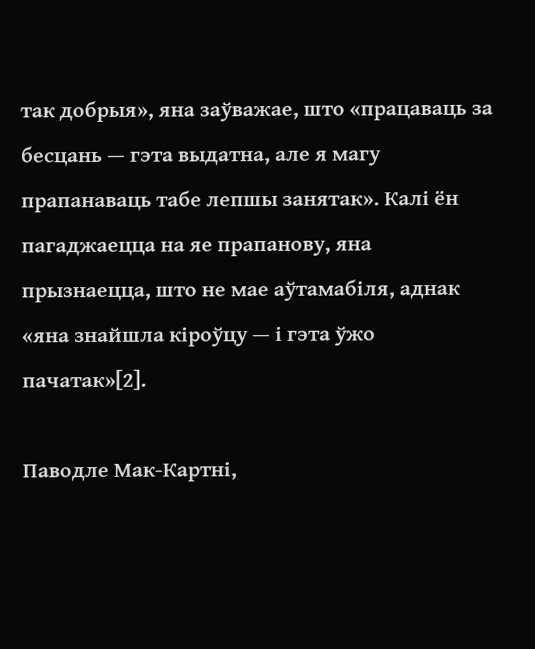так добрыя», яна заўважае, што «працаваць за бесцань — гэта выдатна, але я магу прапанаваць табе лепшы занятак». Калі ён пагаджаецца на яе прапанову, яна прызнаецца, што не мае аўтамабіля, аднак «яна знайшла кіроўцу — і гэта ўжо пачатак»[2].

Паводле Мак-Картні,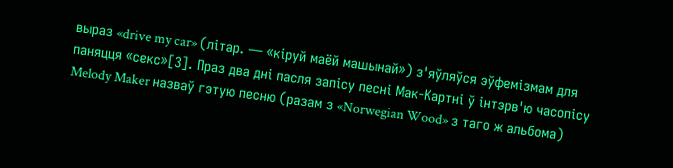выраз «drive my car» (літар. — «кіруй маёй машынай») з'яўляўся эўфемізмам для паняцця «секс»[3]. Праз два дні пасля запісу песні Мак-Картні ў інтэрв'ю часопісу Melody Maker назваў гэтую песню (разам з «Norwegian Wood» з таго ж альбома)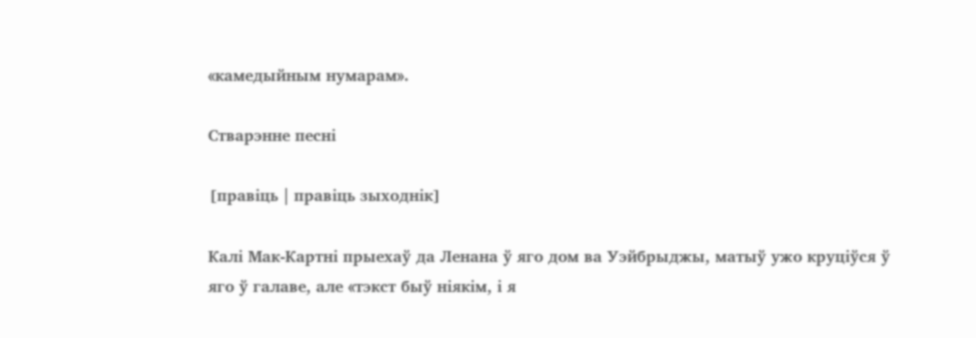«камедыйным нумарам».

Стварэнне песні

[правіць | правіць зыходнік]

Калі Мак-Картні прыехаў да Ленана ў яго дом ва Уэйбрыджы, матыў ужо круціўся ў яго ў галаве, але «тэкст быў ніякім, і я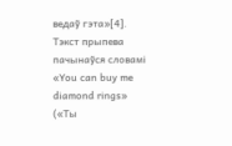ведаў гэта»[4]. Тэкст прыпева пачынаўся словамі «You can buy me diamond rings» («Ты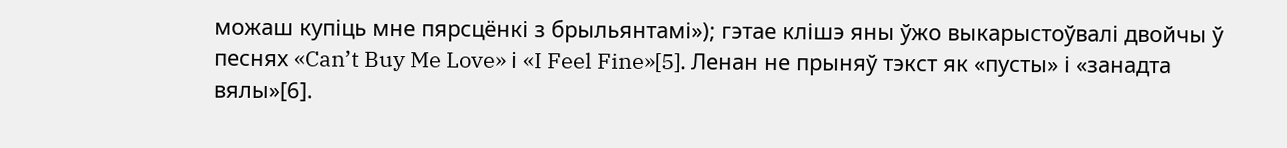можаш купіць мне пярсцёнкі з брыльянтамі»); гэтае клішэ яны ўжо выкарыстоўвалі двойчы ў песнях «Can’t Buy Me Love» і «I Feel Fine»[5]. Ленан не прыняў тэкст як «пусты» і «занадта вялы»[6].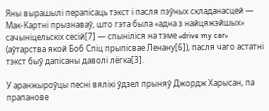Яны вырашылі перапісаць тэкст і пасля пэўных складанасцей — Мак-Картні прызнаваў, што гэта была «адна з найцяжэйшых» сачыніцельскіх сесій[7] — спыніліся на тэме «drive my car» (аўтарства якой Боб Спіц прыпісвае Ленану[6]), пасля чаго астатні тэкст быў дапісаны даволі лёгка[3].

У аранжыроўцы песні вялікі ўдзел прыняў Джордж Харысан, па прапанове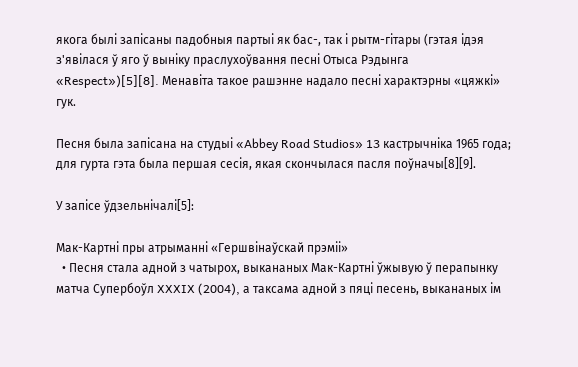якога былі запісаны падобныя партыі як бас-, так і рытм-гітары (гэтая ідэя з'явілася ў яго ў выніку праслухоўвання песні Отыса Рэдынга «Respect»)[5][8]. Менавіта такое рашэнне надало песні характэрны «цяжкі» гук.

Песня была запісана на студыі «Abbey Road Studios» 13 кастрычніка 1965 года; для гурта гэта была першая сесія, якая скончылася пасля поўначы[8][9].

У запісе ўдзельнічалі[5]:

Мак-Картні пры атрыманні «Гершвінаўскай прэміі»
  • Песня стала адной з чатырох, выкананых Мак-Картні ўжывую ў перапынку матча Супербоўл XXXIX (2004), а таксама адной з пяці песень, выкананых ім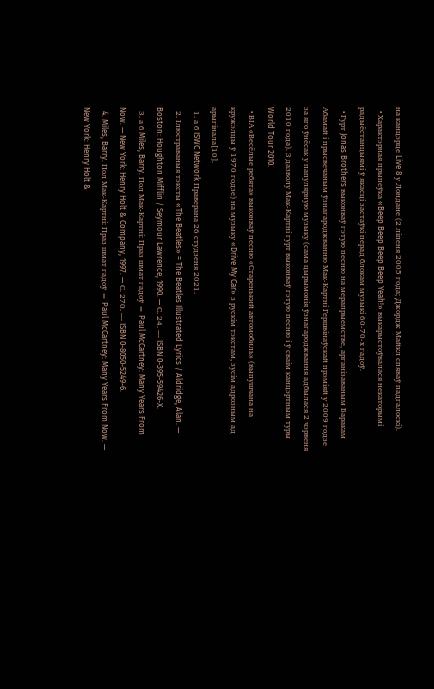на канцэрце Live 8 у Лондане (2 ліпеня 2005 года; Джордж Майкл спяваў падгалоскі).
  • Характэрная прыпеўка «Beep Beep Beep Beep Yeah!» выкарыстоўвалася некаторымі радыёстанцыямі ў якасці застаўкі перад блокам музыкі 60-70-х гадоў.
  • Гурт Jonas Brothers выконваў гэтую песню на мерапрыемстве, арганізаваным Баракам Абамай і прысвечаным ўзнагароджванню Мак-Картні Гершвінаўскай прэміяй у 2009 годзе за яго ўнёсак у папулярную музыку (сама цырымонія ўзнагароджвання адбылася 2 чэрвеня 2010 года). З дазволу Мак-Картні гурт выконваў гэтую песню і ў сваім канцэртным туры World Tour 2010.
  • ВІА «Весёлые ребята» выконваў песню «Старенький автомобиль» (выпушчана на кружэлцы ў 1970 годзе) на музыку «Drive My Car» з рускім тэкстам, зусім адрозным ад арыгінала[10].
  1. а б ISWC Network Праверана 26 студзеня 2021.
  2. Ілюстраваныя тэксты «The Beatles» = The Beatles Illustrated Lyrics / Aldridge, Alan. — Boston: Houghton Mifflin / Seymour Lawrence, 1990. — С. 24. — ISBN 0-395-59426-X.
  3. а б Miles, Barry. Пол Мак-Картні: Праз шмат гадоў = Paul McCartney: Many Years From Now. — New York: Henry Holt & Company, 1997. — С. 270. — ISBN 0-8050-5249-6.
  4. Miles, Barry. Пол Мак-Картні: Праз шмат гадоў = Paul McCartney: Many Years From Now. — New York: Henry Holt &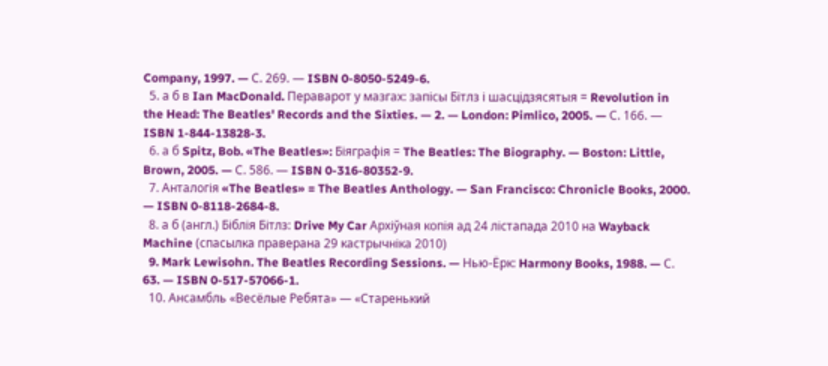Company, 1997. — С. 269. — ISBN 0-8050-5249-6.
  5. а б в Ian MacDonald. Пераварот у мазгах: запісы Бітлз і шасцідзясятыя = Revolution in the Head: The Beatles' Records and the Sixties. — 2. — London: Pimlico, 2005. — С. 166. — ISBN 1-844-13828-3.
  6. а б Spitz, Bob. «The Beatles»: Біяграфія = The Beatles: The Biography. — Boston: Little, Brown, 2005. — С. 586. — ISBN 0-316-80352-9.
  7. Анталогія «The Beatles» = The Beatles Anthology. — San Francisco: Chronicle Books, 2000. — ISBN 0-8118-2684-8.
  8. а б (англ.) Біблія Бітлз: Drive My Car Архіўная копія ад 24 лістапада 2010 на Wayback Machine (спасылка праверана 29 кастрычніка 2010)
  9. Mark Lewisohn. The Beatles Recording Sessions. — Нью-Ёрк: Harmony Books, 1988. — С. 63. — ISBN 0-517-57066-1.
  10. Ансамбль «Весёлые Ребята» — «Старенький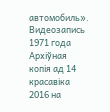автомобиль». Видеозапись 1971 года Архіўная копія ад 14 красавіка 2016 на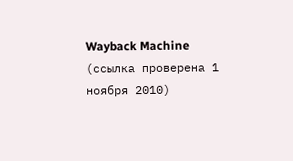Wayback Machine (ссылка проверена 1 ноября 2010)